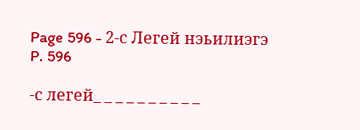Page 596 - 2-с Легей нэьилиэгэ
P. 596

-с легей_ _ _ _ _ _ _ _ _ _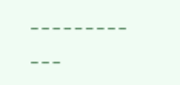_ _ _ _ _ _ _ _ _ _ _ _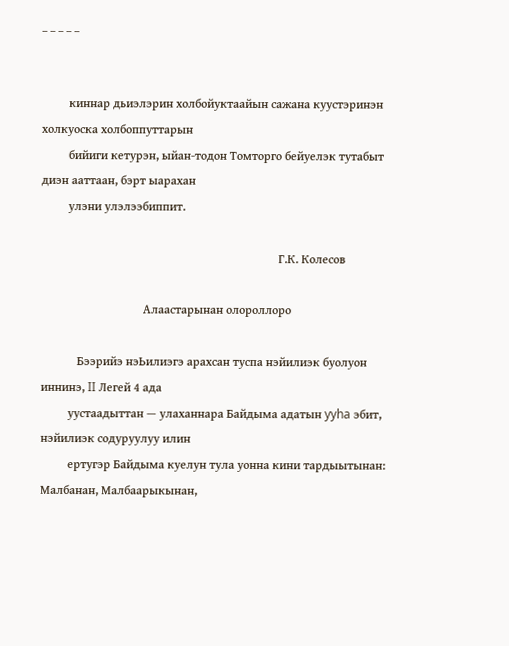_ _ _ _ _


         киннар дьиэлэрин холбойуктаайын сажана куустэринэн холкуоска холбоппуттарын
         бийиги кетурэн, ыйан-тодон Томторго бейуелэк тутабыт диэн ааттаан, бэрт ыарахан
         улэни улэлээбиппит.

                                                                               Г.К. Колесов

                                  Алаастарынан олороллоро

            Бээрийэ нэЬилиэгэ арахсан туспа нэйилиэк буолуон иннинэ, II Легей 4 ада
         уустаадыттан — улаханнара Байдыма адатын yyha эбит, нэйилиэк содуруулуу илин
         ертугэр Байдыма куелун тула уонна кини тардыытынан: Малбанан, Малбаарыкынан,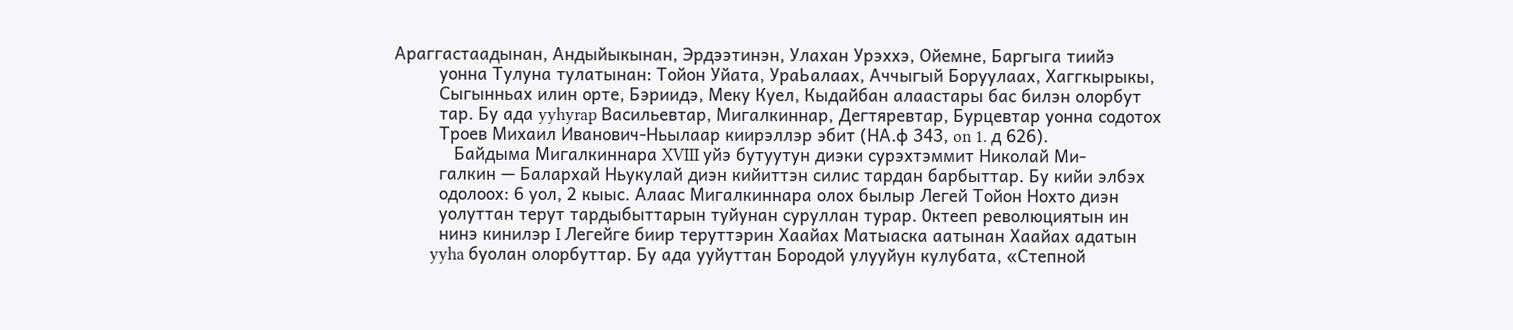Араггастаадынан, Андыйыкынан, Эрдээтинэн, Улахан Урэххэ, Ойемне, Баргыга тиийэ
         уонна Тулуна тулатынан: Тойон Уйата, УраЬалаах, Аччыгый Боруулаах, Хаггкырыкы,
         Сыгынньах илин орте, Бэриидэ, Меку Куел, Кыдайбан алаастары бас билэн олорбут
         тар. Бу ада yyhyrap Васильевтар, Мигалкиннар, Дегтяревтар, Бурцевтар уонна содотох
         Троев Михаил Иванович-Ньылаар киирэллэр эбит (НА.ф 343, on 1. д 626).
            Байдыма Мигалкиннара XVIII уйэ бутуутун диэки сурэхтэммит Николай Ми-
         галкин — Балархай Ньукулай диэн кийиттэн силис тардан барбыттар. Бу кийи элбэх
         одолоох: 6 уол, 2 кыыс. Алаас Мигалкиннара олох былыр Легей Тойон Нохто диэн
         уолуттан терут тардыбыттарын туйунан суруллан турар. 0ктееп революциятын ин
         нинэ кинилэр I Легейге биир теруттэрин Хаайах Матыаска аатынан Хаайах адатын
         yyha буолан олорбуттар. Бу ада ууйуттан Бородой улууйун кулубата, «Степной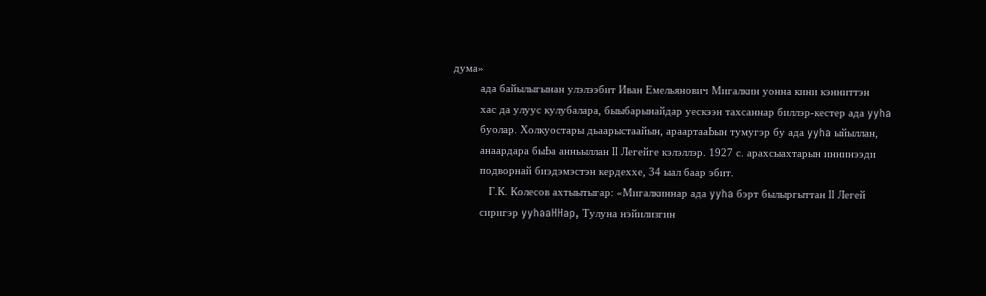дума»
         ада байылыгынан улэлээбит Иван Емельянович Мигалкин уонна кини кэнниттэн
         хас да улуус кулубалара, быыбарынайдар уескээн тахсаннар биллэр-кестер ада yyha
         буолар. Холкуостары дьаарыстаайын, араартааЬын тумугэр бу ада yyha ыйыллан,
         анаардара быЬа анньыллан II Легейге кэлэллэр. 1927 с. арахсыахтарын иннинээди
         подворнай биэдэмэстэн кердеххе, 34 ыал баар эбит.
            Г.К. Колесов ахтыытыгар: «Мигалкиннар ада yyha бэрт былыргыттан II Легей
         сиригэр yyhaaHHap, Тулуна нэйилизгин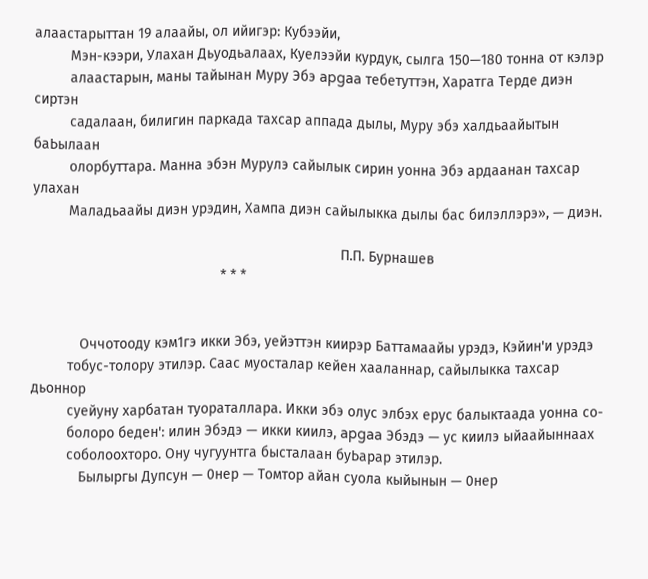алаастарыттан 19 алаайы, ол ийигэр: Кубээйи,
         Мэн-кээри, Улахан Дьуодьалаах, Куелээйи курдук, сылга 150—180 тонна от кэлэр
         алаастарын, маны тайынан Муру Эбэ apgaa тебетуттэн, Харатга Терде диэн сиртэн
         садалаан, билигин паркада тахсар аппада дылы, Муру эбэ халдьаайытын баЬылаан
         олорбуттара. Манна эбэн Мурулэ сайылык сирин уонна Эбэ ардаанан тахсар улахан
         Маладьаайы диэн урэдин, Хампа диэн сайылыкка дылы бас билэллэрэ», — диэн.

                                                                             П.П. Бурнашев
                                               * * *


            Оччотооду кэм1гэ икки Эбэ, уейэттэн киирэр Баттамаайы урэдэ, Кэйин'и урэдэ
         тобус-толору этилэр. Саас муосталар кейен хааланнар, сайылыкка тахсар дьоннор
         суейуну харбатан туораталлара. Икки эбэ олус элбэх ерус балыктаада уонна со-
         болоро беден': илин Эбэдэ — икки киилэ, apgaa Эбэдэ — ус киилэ ыйаайыннаах
         соболоохторо. Ону чугуунтга бысталаан буЬарар этилэр.
            Былыргы Дупсун — 0нер — Томтор айан суола кыйынын — 0нер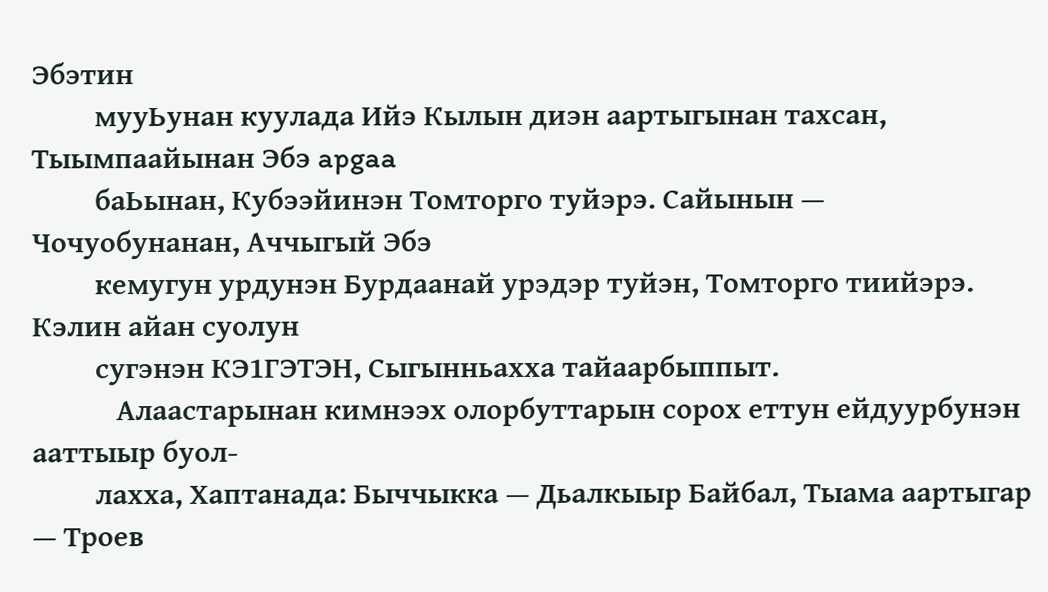Эбэтин
         мууЬунан куулада Ийэ Кылын диэн аартыгынан тахсан, Тыымпаайынан Эбэ apgaa
         баЬынан, Кубээйинэн Томторго туйэрэ. Сайынын — Чочуобунанан, Аччыгый Эбэ
         кемугун урдунэн Бурдаанай урэдэр туйэн, Томторго тиийэрэ. Кэлин айан суолун
         сугэнэн КЭ1ГЭТЭН, Сыгынньахха тайаарбыппыт.
            Алаастарынан кимнээх олорбуттарын сорох еттун ейдуурбунэн ааттыыр буол-
         лахха, Хаптанада: Быччыкка — Дьалкыыр Байбал, Тыама аартыгар — Троев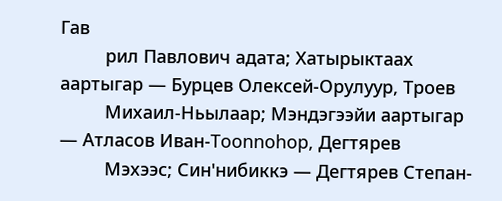Гав
         рил Павлович адата; Хатырыктаах аартыгар — Бурцев Олексей-Орулуур, Троев
         Михаил-Ньылаар; Мэндэгээйи аартыгар — Атласов Иван-Toonnohop, Дегтярев
         Мэхээс; Син'нибиккэ — Дегтярев Степан-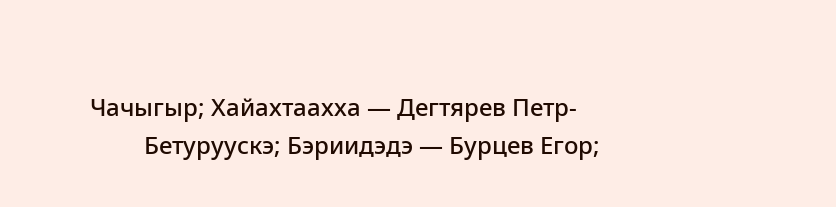Чачыгыр; Хайахтаахха — Дегтярев Петр-
         Бетуруускэ; Бэриидэдэ — Бурцев Егор;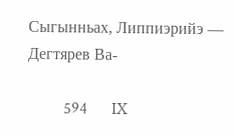Сыгынньах, Липпиэрийэ — Дегтярев Ва-

         594      IX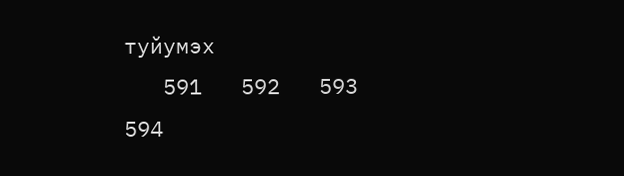туйумэх
   591   592   593   594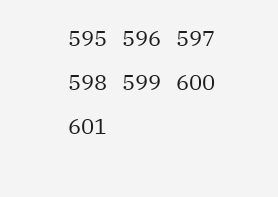595   596   597   598   599   600   601